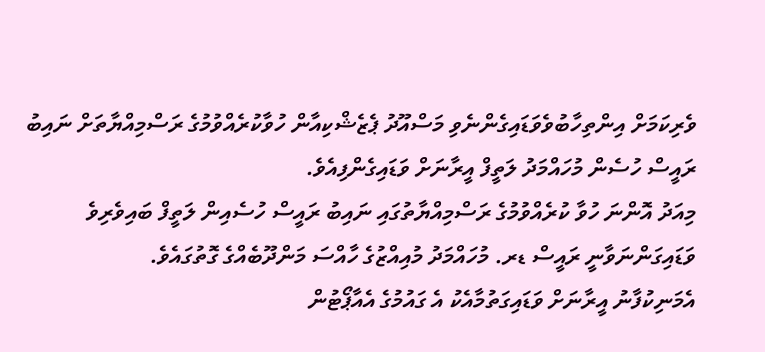ވެރިކަމަށް އިންތިހާބުވެވަޑައިގެންނެވި މަސްއޫދު ޕެޒެޝްކިއާން ހުވާކުރެއްވުމުގެ ރަސްމިއްޔާތަށް ނައިބު ރައީސް ހުސެން މުހައްމަދު ލަތީފް އީރާނަށް ވަޑައިގެންފިއެވެ.
މިއަދު އޮންނަ ހުވާ ކުރެއްވުމުގެ ރަސްމިއްޔާތުގައި ނައިބު ރައީސް ހުސެއިން ލަތީފް ބައިވެރިވެ ވަޑައިގަންނަވާނީ ރައީސް ޑރ. މުހައްމަދު މުއިއްޒުގެ ހާއްސަ މަންދޫބެއްގެ ގޮތުގައެވެ.
އެމަނިކުފާނު އީރާނަށް ވަޑައިގަތުމާއެކު އެ ގައުމުގެ އެއާޕޯޓުން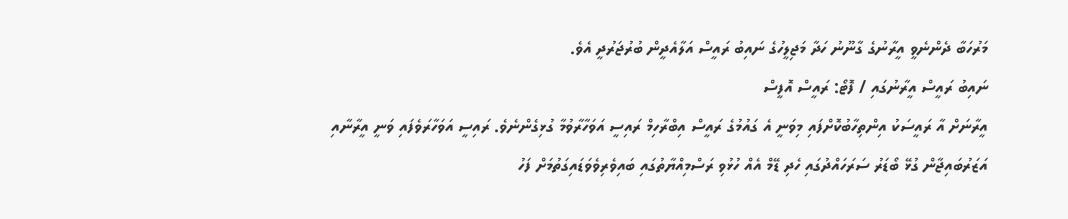މަރުހަބާ ދެންނެވީ އީރާނުގެ ގާނޫނު ހަދާ މަޖިލީހުގެ ނައިބު ރައީސް އަލާއެދީން ބުރުޖަރުދީ އެވެ.
ނައިބު ރައީސް އީރާނުގައި / ފޮޓޯ: ރައީސް އޮފީސް
އީރާނަށް އާ ރައީސަކު އިންތިހާބުކޮށްފައި މިވަނީ އެ ގައުމުގެ ރައީސް އިބްރާހިމް ރައިސީ އަވަހާރާވުމާ ގުޅިގެންނެވެ. ރައިސީ އަވަހާރަވެފައި ވަނީ އީރާނާއި އަޒަރުބައިޖާން ގުޅޭ ބޯޑަރު ސަރަހައްދުގައި ހެދި ޑޭމް އެއް ހުޅުވި ރަސްމިއްޔާތުގައި ބައިވެރިވެވަޑައިގަތުމަށް ފަހު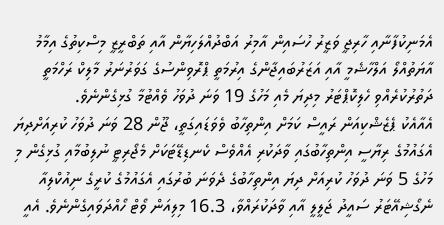އެމަނިކުފާނާއި ހާރިޖީ ވަޒީރު ހުސައިން އާމިރު އަބްދުއްލަހިޔާން އާއި ތަބްރީޒީ މިސްކިތުގެ އިމާމު އާޔަތުއްލޯ އަލްހާޝެމީ އާއި އަޒަރުބައިޖާންގެ އިރުމަތީ ޕްރޮވިންސުގެ ގަވަރުނަރު މާލިކް ރަހްމަތީ ދަތުރުކުރެއްވި ހެލިކޮޕްޓަރު މިދިޔަ މެއި މަހުގެ 19 ވަނަ ދުވަހު ވެއްޓުމާ ގުޅިގެންނެވެ.
އެއާއެކު ޕެޒެޝްކިއަން ރައީސް ކަމަށް އިންތިހާބު ވެވަޑައިގަތީ، ޖޫން 28 ވަނަ ދުވަހު ކުރިއަށްދިޔަ އެގައުމުގެ ރިޔާސީ އިންތިހާބުގައި ވާދަކުރި އެއްވެސް ކެނޑިޑޭޓަކަށް މެޖޯރިޓީ ނުލިބުމާއި ގުޅިގެން މި މަހުގެ 5 ވަނަ ދުވަހު ކުރިއަށް ދިޔަ އިންތިހާބުގެ ދެވަނަ ބުރުގައި އެގައުމުގެ ކުރީގެ ނިއުކްލިއާ ނެގޯޝިއޭޓަރު ސައީދު ޖަލީލީ އާއި ވާދަކުރައްވާ، 16.3 މިލިއަން ވޯޓް ހޯއްދަވައިގެންނެވެ. އެއީ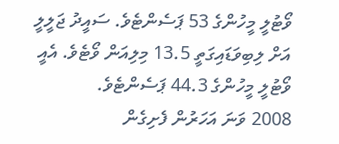ވޯޓުލީ މީހުންގެ 53 ޕަސެންޓެވެ. ސައީދު ޖަލީލީ އަށް ލިބިވަޑައިގަތީ 13.5 މިލިއަން ވޯޓެވެ. އެއީ ވޯޓުލީ މީހުންގެ 44.3 ޕަސެންޓެވެ.
2008 ވަނަ އަހަރުން ފެށިގެން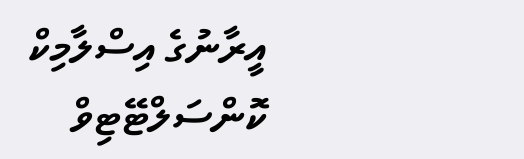އީރާނުގެ އިސްލާމިކް ކޮންސަލްޓޭޓިވް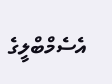އެސެމްބްލީގެ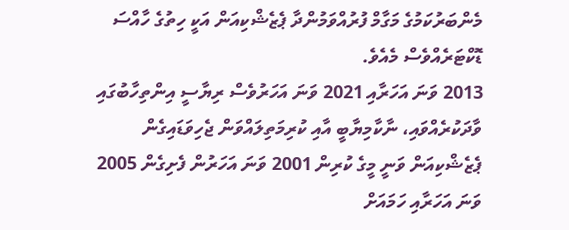މެންބަރުކަމުގެ މަގާމް ފުރުއްވަމުންދާ ޕެޒެޝްކިއަން އަކީ ހިތުގެ ހާއްސަ ޑޮކްޓަރެއްވެސް މެއެވެ.
2013 ވަނަ އަހަރާއި 2021 ވަނަ އަހަރުވެސް ރިޔާސީ އިންތިހާބުގައި ވާދަކުރެއްވައި، ނާކާމިޔާބީ އާއި ކުރިމަތިލައްވަން ޖެހިވަޑައިގެން ޕެޒެޝްކިއަން ވަނީ މީގެ ކުރިން 2001 ވަނަ އަހަރުން ފެށިގެން 2005 ވަނަ އަހަރާއި ހަމައަށް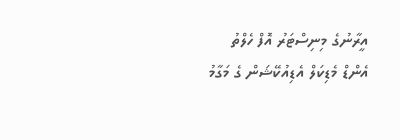އީރާނުގެ މިނިސްޓަރު އޮފް ހެލްތު އެންޑް މެޑިކަލް އެޑިއުކޭޝަން ގެ މަގާމު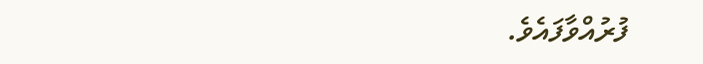ފުރުއްވާފައެވެ.